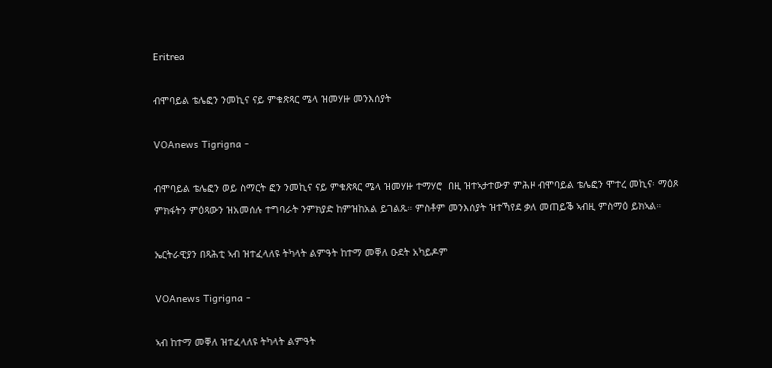Eritrea

ብሞባይል ቴሌፎን ንመኪና ናይ ምቁጽጻር ሜላ ዝመሃዙ መንእሰያት

VOAnews Tigrigna -

ብሞባይል ቴሌፎን ወይ ስማርት ፎን ንመኪና ናይ ምቁጽጻር ሜላ ዝመሃዙ ተማሃሮ  በዚ ዝተኣታተውዎ ምሕዞ ብሞባይል ቴሌፎን ሞተረ መኪና፡ ማዕጾ ምክፋትን ምዕጻውን ዝአመሰሉ ተግባራት ንምክያድ ከምዝከአል ይገልጹ። ምስቶም መንእሰያት ዝተኻየደ ቃለ መጠይቕ ኣብዚ ምስማዕ ይክኣል።

ኤርትራዊያን በጻሕቲ ኣብ ዝተፈላለዩ ትካላት ልምዓት ከተማ መቐለ ዑደት አካይዶም

VOAnews Tigrigna -

ኣብ ከተማ መቐለ ዝተፈላለዩ ትካላት ልምዓት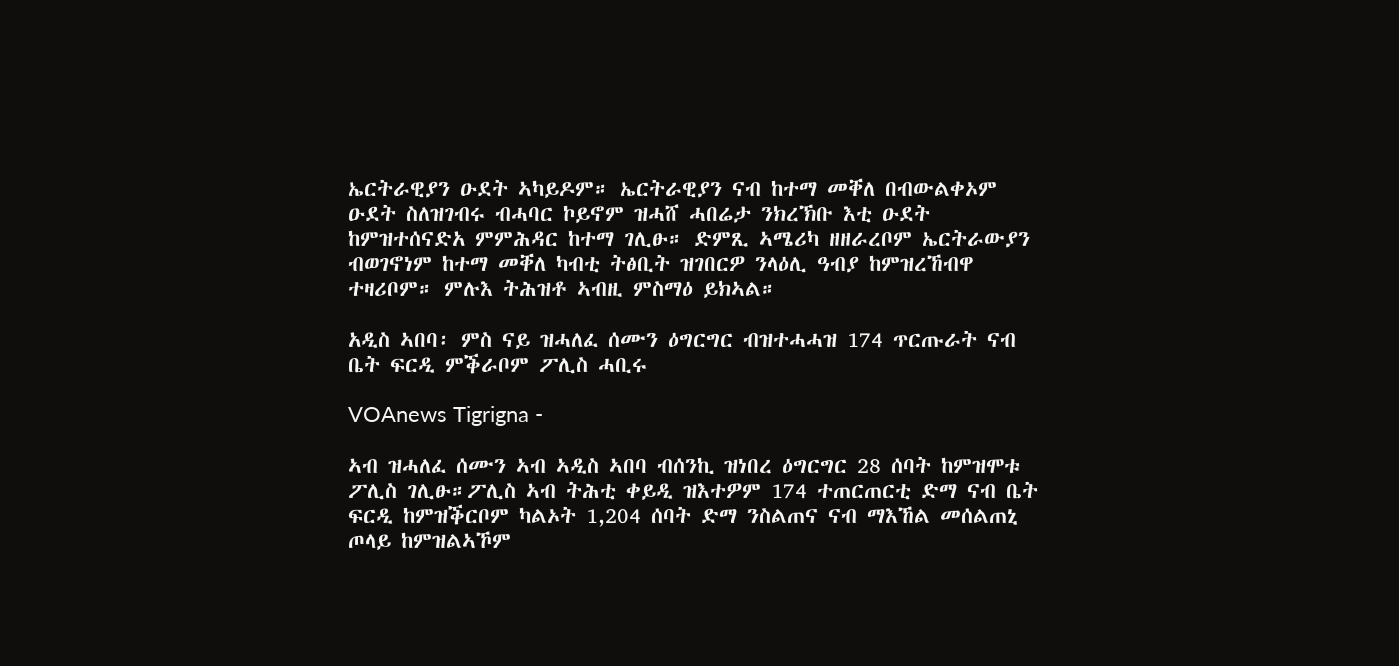ኤርትራዊያን ዑደት ኣካይዶም። ኤርትራዊያን ናብ ከተማ መቐለ በብውልቀኦም ዑደት ስለዝገብሩ ብሓባር ኮይኖም ዝሓሸ ሓበሬታ ንክረኽቡ እቲ ዑደት ከምዝተሰናድአ ምምሕዳር ከተማ ገሊፁ። ድምጺ ኣሜሪካ ዘዘራረቦም ኤርትራውያን ብወገኖነም ከተማ መቐለ ካብቲ ትፅቢት ዝገበርዎ ንላዕሊ ዓብያ ከምዝረኸብዋ ተዛሪቦም። ምሉእ ትሕዝቶ ኣብዚ ምስማዕ ይክኣል።

አዲስ ኣበባ፡ ምስ ናይ ዝሓለፈ ሰሙን ዕግርግር ብዝተሓሓዝ 174 ጥርጡራት ናብ ቤት ፍርዲ ምቕራቦም ፖሊስ ሓቢሩ

VOAnews Tigrigna -

ኣብ ዝሓለፈ ሰሙን ኣብ ኣዲስ ኣበባ ብሰንኪ ዝነበረ ዕግርግር 28 ሰባት ከምዝሞቱ ፖሊስ ገሊፁ።ፖሊስ ኣብ ትሕቲ ቀይዲ ዝእተዎም 174 ተጠርጠርቲ ድማ ናብ ቤት ፍርዲ ከምዝቕርቦም ካልኦት 1,204 ሰባት ድማ ንስልጠና ናብ ማእኸል መሰልጠኒ ጦላይ ከምዝልኣኾም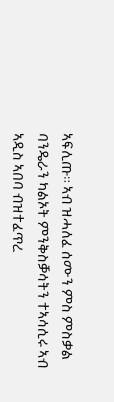ኣፍሊጡ። ኣብ ዝሓለፈ ሰሙን ምስ ምስቃል ባንዴራን ካልኦት ምንቅስቓሳትን ተኣሳሲሩ ኣብ ኣዲስ ኣበባ ብዝተፈጥረ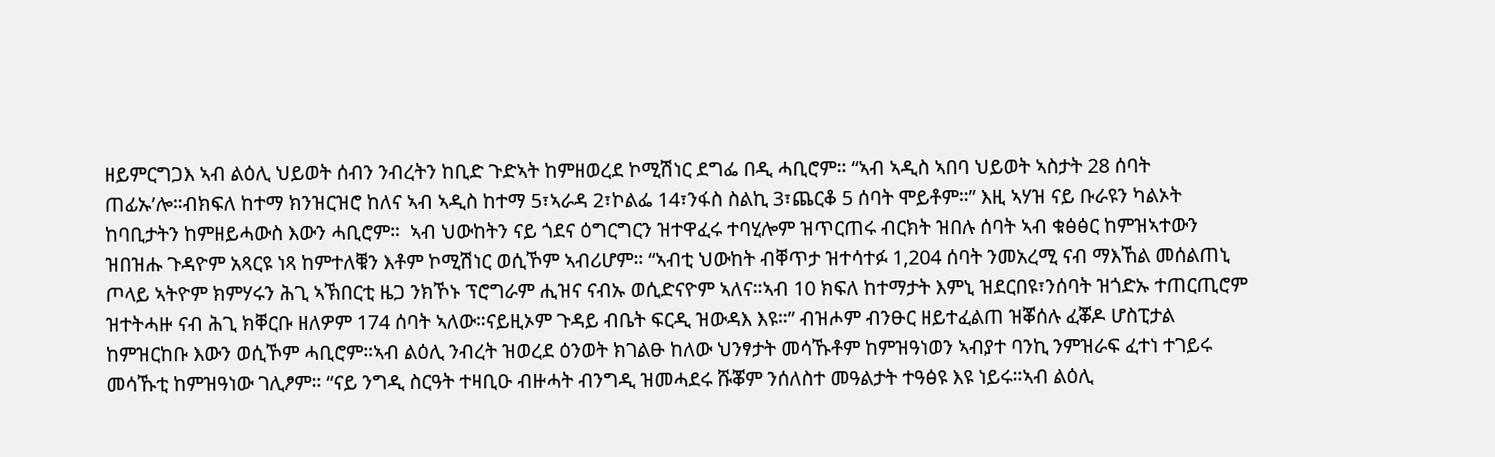ዘይምርግጋእ ኣብ ልዕሊ ህይወት ሰብን ንብረትን ከቢድ ጉድኣት ከምዘወረደ ኮሚሽነር ደግፌ በዲ ሓቢሮም። “ኣብ ኣዲስ ኣበባ ህይወት ኣስታት 28 ሰባት ጠፊኡ’ሎ።ብክፍለ ከተማ ክንዝርዝሮ ከለና ኣብ ኣዲስ ከተማ 5፣ኣራዳ 2፣ኮልፌ 14፣ንፋስ ስልኪ 3፣ጨርቆ 5 ሰባት ሞይቶም።” እዚ ኣሃዝ ናይ ቡራዩን ካልኦት ከባቢታትን ከምዘይሓውስ እውን ሓቢሮም።  ኣብ ህውከትን ናይ ጎደና ዕግርግርን ዝተዋፈሩ ተባሂሎም ዝጥርጠሩ ብርክት ዝበሉ ሰባት ኣብ ቁፅፅር ከምዝኣተውን ዝበዝሑ ጉዳዮም አጻርዩ ነጻ ከምተለቑን እቶም ኮሚሽነር ወሲኾም ኣብሪሆም። “ኣብቲ ህውከት ብቐጥታ ዝተሳተፉ 1,204 ሰባት ንመአረሚ ናብ ማእኸል መሰልጠኒ ጦላይ ኣትዮም ክምሃሩን ሕጊ ኣኽበርቲ ዜጋ ንክኾኑ ፕሮግራም ሒዝና ናብኡ ወሲድናዮም ኣለና።ኣብ 10 ክፍለ ከተማታት እምኒ ዝደርበዩ፣ንሰባት ዝጎድኡ ተጠርጢሮም ዝተትሓዙ ናብ ሕጊ ክቐርቡ ዘለዎም 174 ሰባት ኣለው።ናይዚኦም ጉዳይ ብቤት ፍርዲ ዝውዳእ እዩ።” ብዝሖም ብንፁር ዘይተፈልጠ ዝቖሰሉ ፈቖዶ ሆስፒታል ከምዝርከቡ እውን ወሲኾም ሓቢሮም።ኣብ ልዕሊ ንብረት ዝወረደ ዕንወት ክገልፁ ከለው ህንፃታት መሳኹቶም ከምዝዓነወን ኣብያተ ባንኪ ንምዝራፍ ፈተነ ተገይሩ መሳኹቲ ከምዝዓነው ገሊፆም። “ናይ ንግዲ ስርዓት ተዛቢዑ ብዙሓት ብንግዲ ዝመሓደሩ ሹቖም ንሰለስተ መዓልታት ተዓፅዩ እዩ ነይሩ።ኣብ ልዕሊ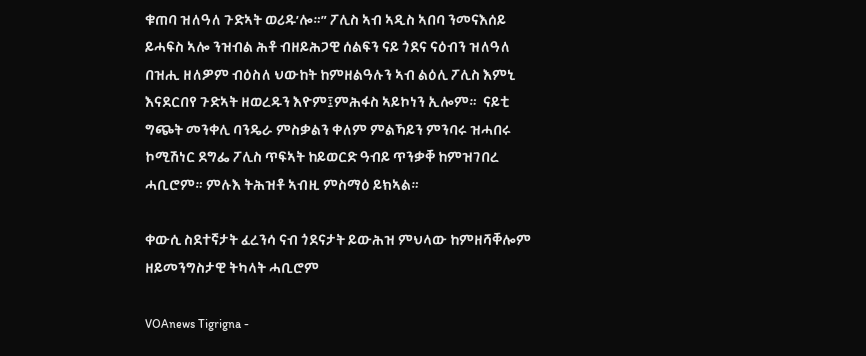ቁጠባ ዝለዓለ ጉድኣት ወሪዱ’ሎ።” ፖሊስ ኣብ ኣዲስ ኣበባ ንመናእሰይ ይሓፍስ ኣሎ ንዝብል ሕቶ ብዘይሕጋዊ ሰልፍን ናይ ጎደና ናዕብን ዝለዓለ በዝሒ ዘለዎም ብዕስለ ህውከት ከምዘልዓሉን ኣብ ልዕሊ ፖሊስ እምኒ እናደርበየ ጉድኣት ዘወረዱን እዮም፤ምሕፋስ ኣይኮነን ኢሎም።  ናይቲ ግጭት መንቀሊ ባንዴራ ምስቃልን ቀለም ምልኻይን ምንባሩ ዝሓበሩ ኮሚሽነር ደግፌ ፖሊስ ጥፍኣት ከይወርድ ዓብይ ጥንቃቐ ከምዝገበረ ሓቢሮም። ምሉእ ትሕዝቶ ኣብዚ ምስማዕ ይክኣል።

ቀውሲ ስደተኛታት ፈረንሳ ናብ ጎደናታት ይውሕዝ ምህላው ከምዘሻቐሎም ዘይመንግስታዊ ትካላት ሓቢሮም

VOAnews Tigrigna -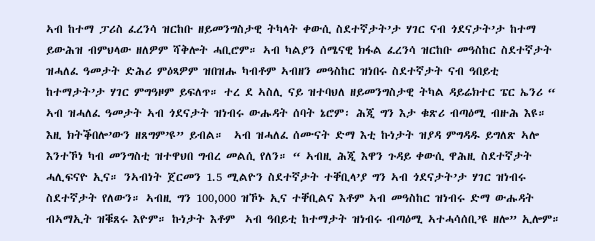ኣብ ከተማ ፓሪስ ፈረንሳ ዝርከቡ ዘይመንግስታዊ ትካላት ቀውሲ ስደተኛታት’ታ ሃገር ናብ ጎደናታት’ታ ከተማ ይውሕዝ ብምህላው ዘለዎም ሻቅሎት ሓቢሮም። ኣብ ካልያን ሰሜናዊ ክፋል ፈረንሳ ዝርከቡ መዓስከር ስደተኛታት ዝሓለፈ ዓመታት ድሕሪ ምዕጻዎም ዝበዝሑ ካብቶም ኣብዘን መዓስከር ዝነበሩ ስደተኛታት ናብ ዓበይቲ ከተማታት’ታ ሃገር ምግዓዞም ይፍለጥ። ተረ ደ ኣስሊ ናይ ዝተባህለ ዘይመንግስታዊ ትካል ዳይሬክተር ፔር ኤንሪ “ ኣብ ዝሓለፈ ዓመታት ኣብ ጎደናታት ዝነብሩ ውሑዳት ሰባት ኔሮም፡ ሕጂ ግን እታ ቁጽሪ ብጣዕሚ ብዙሕ እዩ። እዚ ክትቕበሎ’ውን ዘጸግም’ዩ” ይብል።  ኣብ ዝሓለፈ ሰሙናት ድማ እቲ ኩነታት ዝያዳ ምግዳዱ ይግለጽ ኣሎ እንተኾነ ካብ መንግስቲ ዝተዋህበ ግብረ መልሲ የለን። “ ኣብዚ ሕጂ እዋን ጉዳይ ቀውሲ ዋሕዚ ስደተኛታት ሓሊፍናዮ ኢና። ንኣብነት ጀርመን 1.5 ሚልዮን ስደተኛታት ተቐቢላ’ያ ግን ኣብ ጎደናታት’ታ ሃገር ዝነብሩ ስደተኛታት የለውን። ኣብዚ ግን 100,000 ዝኾኑ ኢና ተቐቢልና እቶም ኣብ መዓስከር ዝነብሩ ድማ ውሑዳት ብኣማኢት ዝቑጸሩ እዮም። ኩነታት እቶም  ኣብ ዓበይቲ ከተማታት ዝነብሩ ብጣዕሚ ኣተሓሳሰቢ’ዩ ዘሎ” ኢሎም።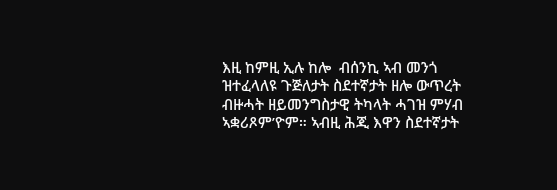እዚ ከምዚ ኢሉ ከሎ  ብሰንኪ ኣብ መንጎ ዝተፈላለዩ ጉጅለታት ስደተኛታት ዘሎ ውጥረት ብዙሓት ዘይመንግስታዊ ትካላት ሓገዝ ምሃብ ኣቋሪጾም’ዮም። ኣብዚ ሕጂ እዋን ስደተኛታት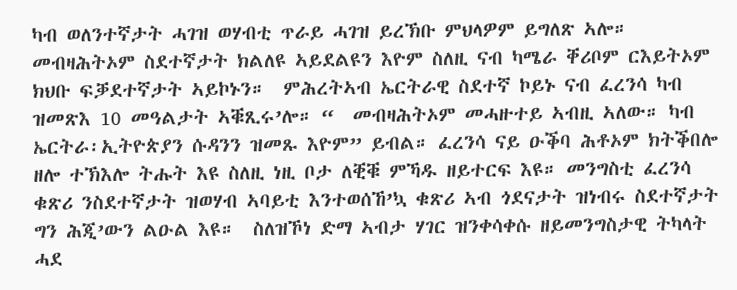ካብ ወለንተኛታት ሓገዝ ወሃብቲ ጥራይ ሓገዝ ይረኽቡ ምህላዎም ይግለጽ ኣሎ። መብዛሕትኦም ስደተኛታት ክልለዩ ኣይደልዩን እዮም ስለዚ ናብ ካሜራ ቐሪቦም ርእይትኦም ክህቡ ፍቓደተኛታት ኣይኮኑን።  ምሕረትኣብ ኤርትራዊ ስደተኛ ኮይኑ ናብ ፈረንሳ ካብ ዝመጽእ 10 መዓልታት ኣቑጺሩ’ሎ። “  መብዛሕትኦም መሓዙተይ ኣብዚ ኣለው። ካብ ኤርትራ፡ኢትዮጵያን ሱዳንን ዝመጹ እዮም” ይብል። ፈረንሳ ናይ ዑቕባ ሕቶኦም ክትቕበሎ ዘሎ ተኽእሎ ትሑት እዩ ስለዚ ነዚ ቦታ ለቒቑ ምኻዱ ዘይተርፍ እዩ። መንግስቲ ፈረንሳ ቁጽሪ ንስደተኛታት ዝወሃብ ኣባይቲ እንተወሰኸ’ኳ ቁጽሪ ኣብ ጎደናታት ዝነብሩ ስደተኛታት ግን ሕጂ’ውን ልዑል እዩ።  ስለዝኾነ ድማ ኣብታ ሃገር ዝንቀሳቀሱ ዘይመንግስታዊ ትካላት ሓደ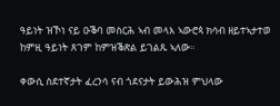ዓይነት ዝኾነ ናይ ዑቕባ መስርሕ ኣብ መላእ ኣውሮጳ ክሳብ ዘይተኣታተወ  ከምዚ ዓይነት ጸገም ከምዝቕጽል ይገልጹ ኣለው።

ቀውሲ ስደተኛታት ፈረንሳ ናብ ጎደናታት ይውሕዝ ምህላው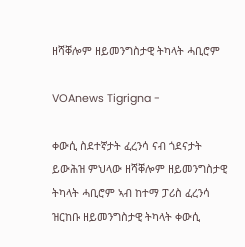ዘሻቐሎም ዘይመንግስታዊ ትካላት ሓቢሮም

VOAnews Tigrigna -

ቀውሲ ስደተኛታት ፈረንሳ ናብ ጎደናታት ይውሕዝ ምህላው ዘሻቐሎም ዘይመንግስታዊ ትካላት ሓቢሮም ኣብ ከተማ ፓሪስ ፈረንሳ ዝርከቡ ዘይመንግስታዊ ትካላት ቀውሲ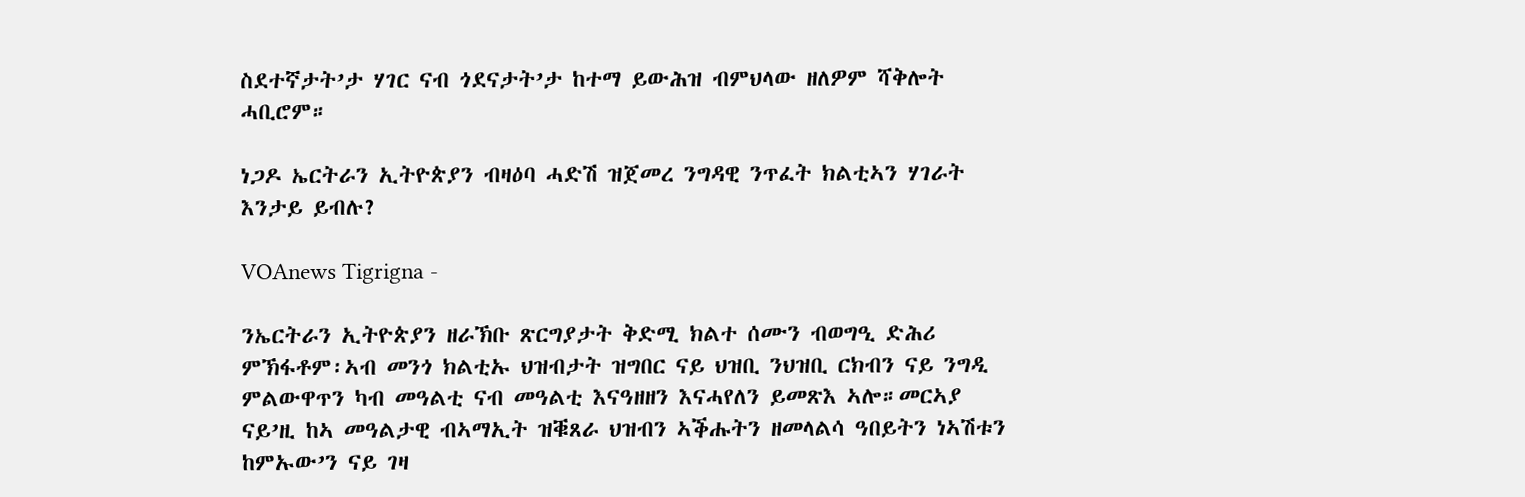ስደተኛታት’ታ ሃገር ናብ ጎደናታት’ታ ከተማ ይውሕዝ ብምህላው ዘለዎም ሻቅሎት ሓቢሮም።

ነጋዶ ኤርትራን ኢትዮጵያን ብዛዕባ ሓድሽ ዝጀመረ ንግዳዊ ንጥፈት ክልቲኣን ሃገራት እንታይ ይብሉ?

VOAnews Tigrigna -

ንኤርትራን ኢትዮጵያን ዘራኽቡ ጽርግያታት ቅድሚ ክልተ ሰሙን ብወግዒ ድሕሪ ምኽፋቶም፡ኣብ መንጎ ክልቲኡ ህዝብታት ዝግበር ናይ ህዝቢ ንህዝቢ ርክብን ናይ ንግዲ ምልውዋጥን ካብ መዓልቲ ናብ መዓልቲ እናዓዘዘን እናሓየለን ይመጽእ ኣሎ።መርኣያ ናይ’ዚ ከኣ መዓልታዊ ብኣማኢት ዝቑጸራ ህዝብን ኣቕሑትን ዘመላልሳ ዓበይትን ነኣሽቱን ከምኡው’ን ናይ ገዛ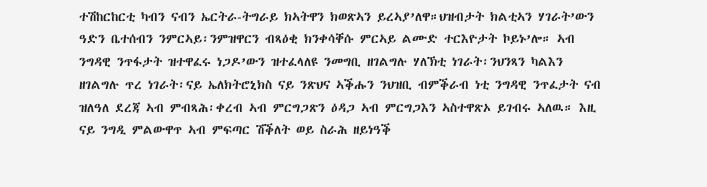ተሽከርከርቲ ካብን ናብን ኤርትራ-ትግራይ ክኣትዋን ክወጽኣን ይረኣያ’ለዋ።ህዝብታት ክልቲኣን ሃገራት’ውን ዓድን ቤተሰብን ንምርኣይ፡ንምዝዋርን ብጻዕቂ ክንቀሳቐሱ ምርኣይ ልሙድ ተርእዮታት ኮይኑ’ሎ። ኣብ ንግዳዊ ንጥፋታት ዝተዋፈሩ ነጋዶ’ውን ዝተፈላለዩ ንመግቢ ዘገልግሉ ሃለኽቲ ነገራት፡ንህንጻን ካልእን ዘገልግሉ ጥረ ነገራት፡ናይ ኤለክትሮኒክስ ናይ ንጽህና ኣቕሑን ንህዝቢ ብምቕራብ ነቲ ንግዳዊ ንጥፈታት ናብ ዝለዓለ ደረጃ ኣብ ምብጻሕ፡ቀረብ ኣብ ምርግጋጽን ዕዳጋ ኣብ ምርግጋእን ኣስተዋጽኦ ይገብሩ ኣለዉ። እዚ ናይ ንግዲ ምልውዋጥ ኣብ ምፍጣር ሽቕለት ወይ ስራሕ ዘይነዓቕ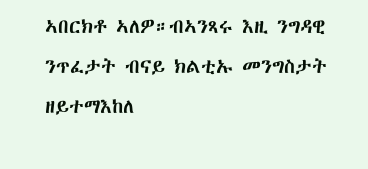ኣበርክቶ ኣለዎ።ብኣንጻሩ እዚ ንግዳዊ ንጥፈታት ብናይ ክልቲኡ መንግስታት ዘይተማእከለ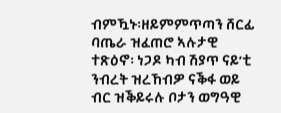ብምዃኑ፡ዘይምምጥጣን ሸርፊ ባጤራ ዝፈጠሮ ኣሉታዊ ተጽዕኖ፡ ነጋዶ ካብ ሽያጥ ናይ’ቲ ንብረት ዝረኸብዎ ናቕፋ ወይ ብር ዝቕይሩሉ ቦታን ወግዓዊ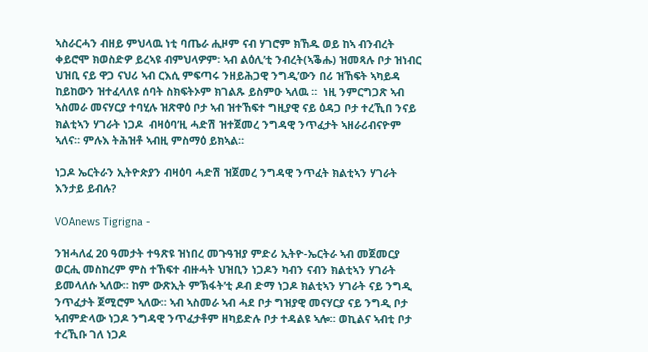ኣስራርሓን ብዘይ ምህላዉ ነቲ ባጤራ ሒዞም ናብ ሃገሮም ክኸዱ ወይ ከኣ ብንብረት ቀይሮሞ ክወስድዎ ይረኣዩ ብምህላዎም፡ ኣብ ልዕሊ’ቲ ንብረት(ኣቕሑ) ዝመጻሉ ቦታ ዝነብር ህዝቢ ናይ ዋጋ ናህሪ ኣብ ርእሲ ምፍጣሩ ንዘይሕጋዊ ንግዲ’ውን በሪ ዝኸፍት ኣካይዳ ከይከውን ዝተፈላለዩ ሰባት ስክፍትኦም ክገልጹ ይስምዑ ኣለዉ ።  ነዚ ንምርግጋጽ ኣብ ኣስመራ መናሃርያ ተባሂሉ ዝጽዋዕ ቦታ ኣብ ዝተኸፍተ ግዚያዊ ናይ ዕዳጋ ቦታ ተረኺበ ንናይ ክልቲኣን ሃገራት ነጋዶ  ብዛዕባ’ዚ ሓድሽ ዝተጀመረ ንግዳዊ ንጥፈታት ኣዘራሪብናዮም ኣለና። ምሉእ ትሕዝቶ ኣብዚ ምስማዕ ይክኣል።

ነጋዶ ኤርትራን ኢትዮጵያን ብዛዕባ ሓድሽ ዝጀመረ ንግዳዊ ንጥፈት ክልቲኣን ሃገራት እንታይ ይብሉ?

VOAnews Tigrigna -

ንዝሓለፈ 20 ዓመታት ተዓጽዩ ዝነበረ መጉዓዝያ ምድሪ ኢትዮ-ኤርትራ ኣብ መጀመርያ ወርሒ መስከረም ምስ ተኸፍተ ብዙሓት ህዝቢን ነጋዶን ካብን ናብን ክልቲኣን ሃገራት ይመላለሱ ኣለው። ከም ውጽኢት ምኽፋት’ቲ ዶብ ድማ ነጋዶ ክልቲኣን ሃገራት ናይ ንግዲ ንጥፈታት ጀሚሮም ኣለው። ኣብ ኣስመራ ኣብ ሓደ ቦታ ግዝያዊ መናሃርያ ናይ ንግዲ ቦታ ኣብምድላው ነጋዶ ንግዳዊ ንጥፈታቶም ዘካይድሉ ቦታ ተዳልዩ ኣሎ። ወኪልና ኣብቲ ቦታ ተረኺቡ ገለ ነጋዶ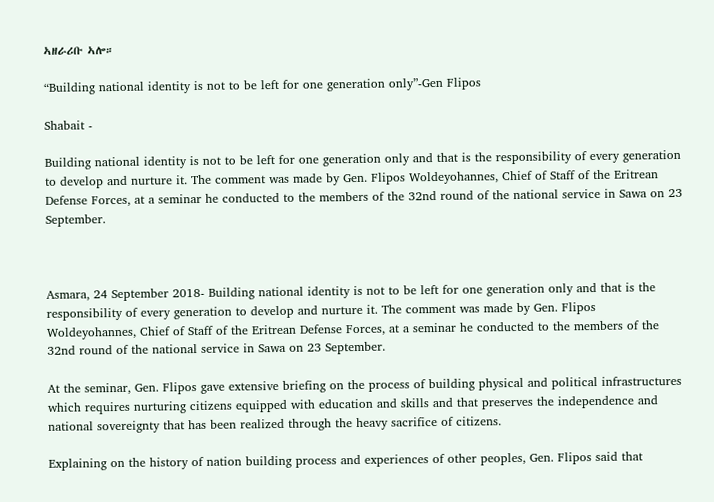ኣዘራሪቡ ኣሎ።

“Building national identity is not to be left for one generation only”-Gen Flipos

Shabait -

Building national identity is not to be left for one generation only and that is the responsibility of every generation to develop and nurture it. The comment was made by Gen. Flipos Woldeyohannes, Chief of Staff of the Eritrean Defense Forces, at a seminar he conducted to the members of the 32nd round of the national service in Sawa on 23 September.



Asmara, 24 September 2018- Building national identity is not to be left for one generation only and that is the responsibility of every generation to develop and nurture it. The comment was made by Gen. Flipos Woldeyohannes, Chief of Staff of the Eritrean Defense Forces, at a seminar he conducted to the members of the 32nd round of the national service in Sawa on 23 September.

At the seminar, Gen. Flipos gave extensive briefing on the process of building physical and political infrastructures which requires nurturing citizens equipped with education and skills and that preserves the independence and national sovereignty that has been realized through the heavy sacrifice of citizens.

Explaining on the history of nation building process and experiences of other peoples, Gen. Flipos said that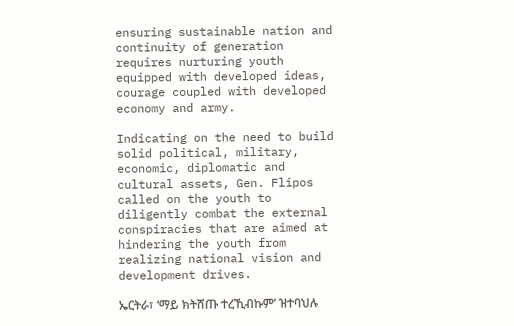ensuring sustainable nation and continuity of generation requires nurturing youth equipped with developed ideas, courage coupled with developed economy and army.

Indicating on the need to build solid political, military, economic, diplomatic and cultural assets, Gen. Flipos called on the youth to diligently combat the external conspiracies that are aimed at hindering the youth from realizing national vision and development drives.

ኤርትራ፣ ‘ማይ ክትሸጡ ተረኺብኩም’ ዝተባህሉ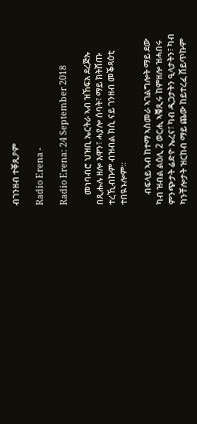ብገንዘብ ተቐጺዖም

Radio Erena -

Radio Erena: 24 September 2018

     መነባብሮ ህዝቢ ኤርትራ ኣብ ዝኸፍአ ደረጅኡ በጺሑሉ ዘሎ እዋን፣ ሓያሎ ሰባት፣ ማይ ክትሸጡ ተረኺብኩም ብዝብል ክሲ ናይ ገንዘብ መቕጻዕቲ ተበዪኑሎም።

     ብፍላይ ኣብ ከተማ ኣስመራ ኣገልግሎት ማይ ደው ካብ ዝብል ልዕሊ 2 ወርሒ ኣቑጺሩ ከምዘሎ ዝሓበሩ ምንጭታት ሬድዮ ኤረና፣ ካብ ዲጋታትን ዒላታትን፣ ካብ ካንቸሎታት ዝርከብ ማይ ጨው ከይተረፈ ሸይጥኩም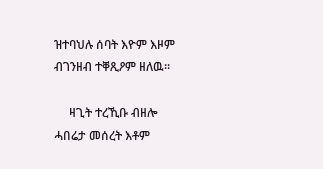ዝተባህሉ ሰባት እዮም እዞም ብገንዘብ ተቐጺዖም ዘለዉ።

     ዛጊት ተረኺቡ ብዘሎ ሓበሬታ መሰረት እቶም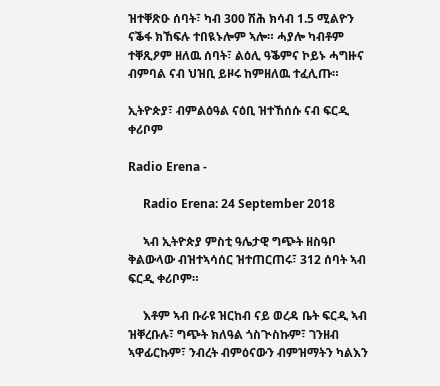ዝተቐጽዑ ሰባት፣ ካብ 300 ሽሕ ክሳብ 1.5 ሚልዮን ናቕፋ ክኸፍሉ ተበዪኑሎም ኣሎ። ሓያሎ ካብቶም ተቐጺዖም ዘለዉ ሰባት፣ ልዕሊ ዓቕምና ኮይኑ ሓግዙና ብምባል ናብ ህዝቢ ይዞሩ ከምዘለዉ ተፈሊጡ።

ኢትዮጵያ፣ ብምልዕዓል ናዕቢ ዝተኸሰሱ ናብ ፍርዲ ቀሪቦም

Radio Erena -

     Radio Erena: 24 September 2018

     ኣብ ኢትዮጵያ ምስቲ ዓሌታዊ ግጭት ዘስዓቦ ቅልውላው ብዝተኣሳሰር ዝተጠርጠሩ፣ 312 ሰባት ኣብ ፍርዲ ቀሪቦም።

     እቶም ኣብ ቡራዩ ዝርከብ ናይ ወረዳ ቤት ፍርዲ ኣብ ዝቐረቡሉ፣ ግጭት ክለዓል ጎስጒስኩም፣ ገንዘብ ኣዋፊርኩም፣ ንብረት ብምዕናውን ብምዝማትን ካልእን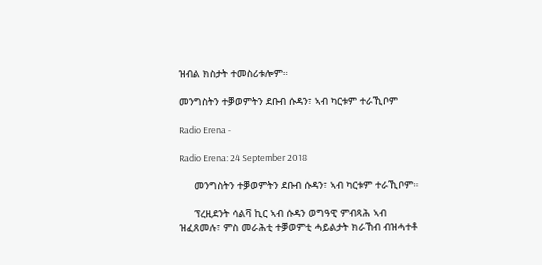ዝብል ክስታት ተመስሪቱሎም።

መንግስትን ተቓወምትን ደቡብ ሱዳን፣ ኣብ ካርቱም ተራኺቦም

Radio Erena -

Radio Erena: 24 September 2018

     መንግስትን ተቓወምትን ደቡብ ሱዳን፣ ኣብ ካርቱም ተራኺቦም።

     ፕረዚደንት ሳልቫ ኪር ኣብ ሱዳን ወግዓዊ ምብጻሕ ኣብ ዝፈጸመሉ፣ ምስ መራሕቲ ተቓወምቲ ሓይልታት ክራኸብ ብዝሓተቶ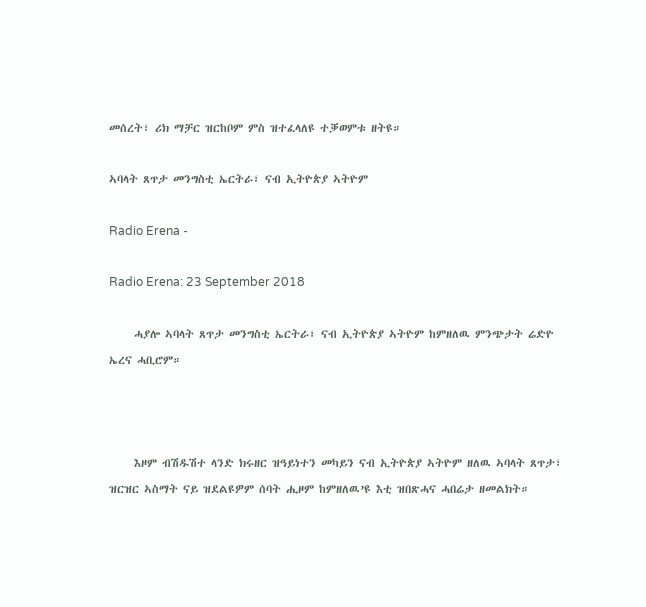መሰረት፣ ሪክ ማቻር ዝርከቦም ምስ ዝተፈላለዩ ተቓወምቱ ዘትዩ።

ኣባላት ጸጥታ መንግስቲ ኤርትራ፣ ናብ ኢትዮጵያ ኣትዮም

Radio Erena -

Radio Erena: 23 September 2018

     ሓያሎ ኣባላት ጸጥታ መንግስቲ ኤርትራ፣ ናብ ኢትዮጵያ ኣትዮም ከምዘለዉ ምንጭታት ሬድዮ ኤረና ሓቢሮም።



     እዞም ብሽዱሽተ ላንድ ክሩዘር ዝዓይነተን መካይን ናብ ኢትዮጵያ ኣትዮም ዘለዉ ኣባላት ጸጥታ፣ ዝርዝር ኣስማት ናይ ዝደልዩዎም ሰባት ሒዞም ከምዘለዉ’ዩ እቲ ዝበጽሓና ሓበሬታ ዘመልክት።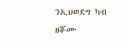ንኢህወደግ ካብ ዘቖሙ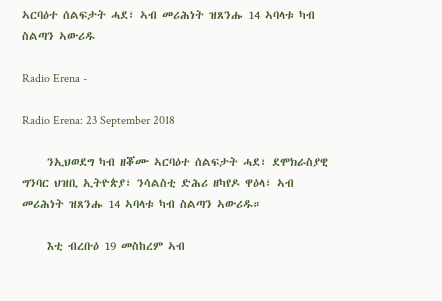ኣርባዕተ ሰልፍታት ሓደ፣ ኣብ መሪሕነት ዝጸንሑ 14 ኣባላቱ ካብ ስልጣን ኣውሪዱ

Radio Erena -

Radio Erena: 23 September 2018

     ንኢህወደግ ካብ ዘቖሙ ኣርባዕተ ሰልፍታት ሓደ፣ ደሞክራስያዊ ግንባር ህዝቢ ኢትዮጵያ፣ ንሳልስቲ ድሕሪ ዘካየዶ ዋዕላ፣ ኣብ መሪሕነት ዝጸንሑ 14 ኣባላቱ ካብ ስልጣን ኣውሪዱ።

     እቲ ብረቡዕ 19 መስከረም ኣብ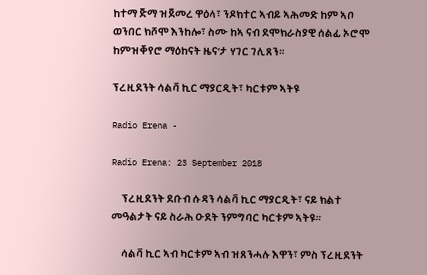ከተማ ጅማ ዝጀመረ ዋዕላ፣ ንዶክተር ኣብይ ኣሕመድ ከም ኣቦ ወንበር ክሾሞ እንከሎ፣ ስሙ ከኣ ናብ ደሞክራስያዊ ሰልፊ ኦሮሞ ከምዝቐየሮ ማዕከናት ዜና’ታ ሃገር ገሊጸን።

ፕረዚደንት ሳልቫ ኪር ማያርዲት፣ ካርቱም ኣትዩ

Radio Erena -

Radio Erena: 23 September 2018

     ፕረዚደንት ደቡብ ሱዳን ሳልቫ ኪር ማያርዲት፣ ናይ ክልተ መዓልታት ናይ ስራሕ ዑደት ንምግባር ካርቱም ኣትዩ።

     ሳልቫ ኪር ኣብ ካርቱም ኣብ ዝጸንሓሉ እዋን፣ ምስ ፕረዚደንት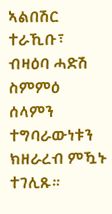ኣልበሽር ተራኺቡ፣ ብዛዕባ ሓድሽ ስምምዕ ሰላምን ተግባራውነቱን ክዘራረብ ምዃኑ ተገሊጹ።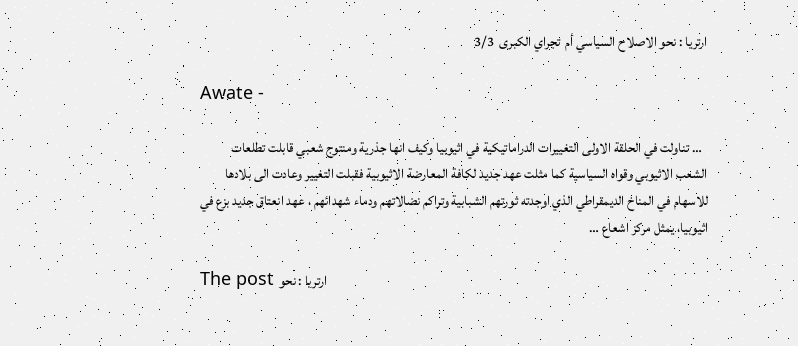ارتريا : نحو الاصلاح السياسي أم  تجراي الكبرى  3/3

Awate -

  … تناولت في الحلقة الاولى التغييرات الدراماتيكية في اثيوبيا وكيف انها جذرية ومنتوج شعبي قابلت تطلعات الشعب الاثيوبي وقواه السياسية كما مثلت عهد جديد لكافة المعارضة الاثيوبية فقبلت التغيير وعادت الى بلادها للاسهام في المناخ الديمقراطي الذي اوجدته ثورتهم الشبابية وتراكم نضالاتهم ودماء شهدائهم ، عهد انعتاق جديد بزع في اثيوبيا، يمثل مركز اشعاع …

The post ارتريا : نحو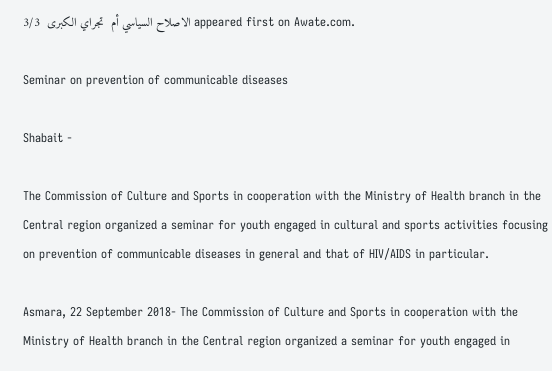الاصلاح السياسي أم  تجراي الكبرى  3/3 appeared first on Awate.com.

Seminar on prevention of communicable diseases

Shabait -

The Commission of Culture and Sports in cooperation with the Ministry of Health branch in the Central region organized a seminar for youth engaged in cultural and sports activities focusing on prevention of communicable diseases in general and that of HIV/AIDS in particular.

Asmara, 22 September 2018- The Commission of Culture and Sports in cooperation with the Ministry of Health branch in the Central region organized a seminar for youth engaged in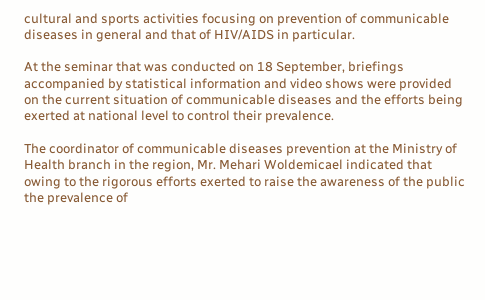cultural and sports activities focusing on prevention of communicable diseases in general and that of HIV/AIDS in particular.

At the seminar that was conducted on 18 September, briefings accompanied by statistical information and video shows were provided on the current situation of communicable diseases and the efforts being exerted at national level to control their prevalence.

The coordinator of communicable diseases prevention at the Ministry of Health branch in the region, Mr. Mehari Woldemicael indicated that owing to the rigorous efforts exerted to raise the awareness of the public the prevalence of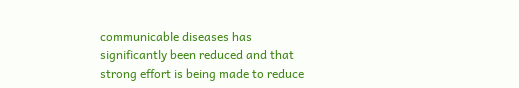communicable diseases has significantly been reduced and that strong effort is being made to reduce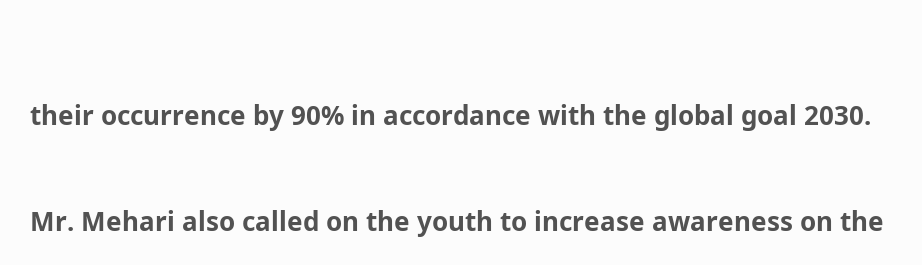their occurrence by 90% in accordance with the global goal 2030.

Mr. Mehari also called on the youth to increase awareness on the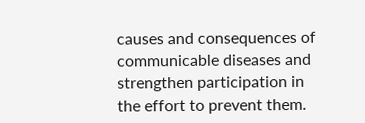causes and consequences of communicable diseases and strengthen participation in the effort to prevent them.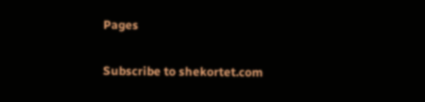Pages

Subscribe to shekortet.com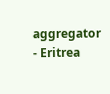aggregator - Eritrea